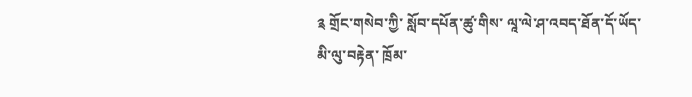༉ གྲོང་གསེབ་ཀྱི་ སློབ་དཔོན་ཚུ་གིས་ ལཱ་ལེ་ཤ་འབད་ཐོན་དོ་ཡོད་མི་ལུ་བརྟེན་ ཁྲོམ་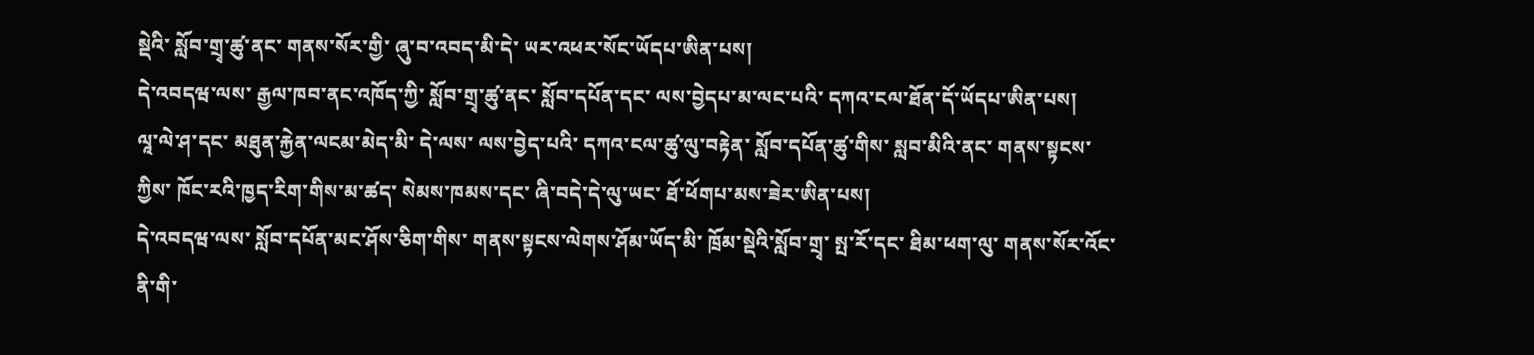སྡེའི་ སློབ་གྲྭ་ཚུ་ནང་ གནས་སོར་གྱི་ ཞུ་བ་འབད་མི་དེ་ ཡར་འཕར་སོང་ཡོདཔ་ཨིན་པས།
དེ་འབདཝ་ལས་ རྒྱལ་ཁབ་ནང་འཁོད་ཀྱི་ སློབ་གྲྭ་ཚུ་ནང་ སློབ་དཔོན་དང་ ལས་བྱེདཔ་མ་ལང་པའི་ དཀའ་ངལ་ཐོན་དོ་ཡོདཔ་ཨིན་པས།
ལཱ་ལེ་ཤ་དང་ མཐུན་རྐྱེན་ལངམ་མེད་མི་ དེ་ལས་ ལས་བྱེད་པའི་ དཀའ་ངལ་ཚུ་ལུ་བརྟེན་ སློབ་དཔོན་ཚུ་གིས་ སླབ་མིའི་ནང་ གནས་སྟངས་ཀྱིས་ ཁོང་རའི་ཁྱད་རིག་གིས་མ་ཚད་ སེམས་ཁམས་དང་ ཞི་བདེ་དེ་ལུ་ཡང་ ཐོ་ཕོགཔ་མས་ཟེར་ཨིན་པས།
དེ་འབདཝ་ལས་ སློབ་དཔོན་མང་ཤོས་ཅིག་གིས་ གནས་སྟངས་ལེགས་ཤོམ་ཡོད་མི་ ཁྲོམ་སྡེའི་སློབ་གྲྭ་ སྤ་རོ་དང་ ཐིམ་ཕག་ལུ་ གནས་སོར་འོང་ནི་གི་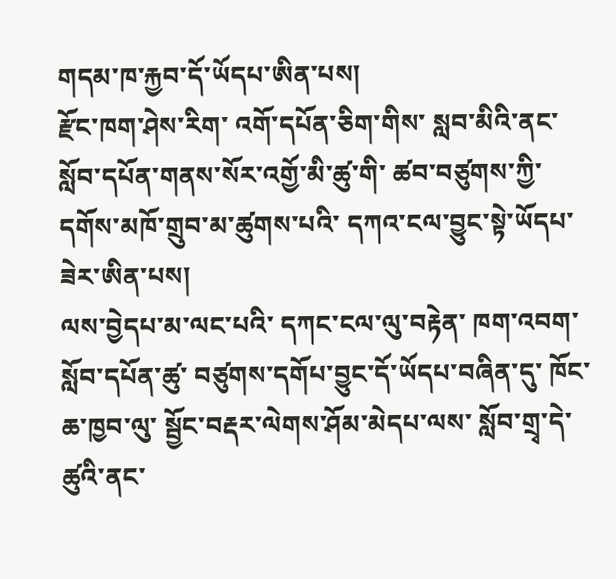གདམ་ཁ་རྐྱབ་དོ་ཡོདཔ་ཨིན་པས།
རྫོང་ཁག་ཤེས་རིག་ འགོ་དཔོན་ཅིག་གིས་ སླབ་མིའི་ནང་ སློབ་དཔོན་གནས་སོར་འགྱོ་མི་ཚུ་གི་ ཚབ་བཙུགས་ཀྱི་ དགོས་མཁོ་གྲུབ་མ་ཚུགས་པའི་ དཀའ་ངལ་བྱུང་སྟེ་ཡོདཔ་ཟེར་ཨིན་པས།
ལས་བྱེདཔ་མ་ལང་པའི་ དཀང་ངལ་ལུ་བརྟེན་ ཁག་འབག་སློབ་དཔོན་ཚུ་ བཙུགས་དགོཔ་བྱུང་དོ་ཡོདཔ་བཞིན་དུ་ ཁོང་ཆ་ཁྱབ་ལུ་ སྦྱོང་བརྡར་ལེགས་ཤོམ་མེདཔ་ལས་ སློབ་གྲྭ་དེ་ཚུའི་ནང་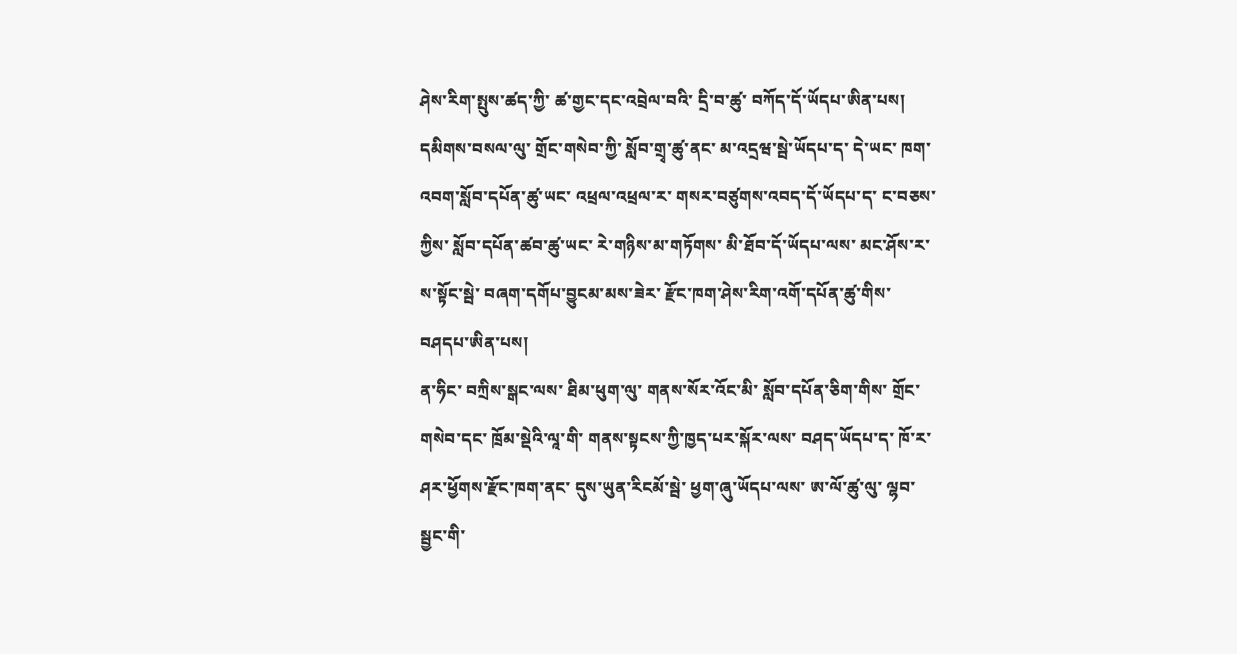ཤེས་རིག་སྤུས་ཚད་ཀྱི་ ཚ་གྱང་དང་འབྲེལ་བའི་ དྲི་བ་ཚུ་ བཀོད་དོ་ཡོདཔ་ཨིན་པས།
དམིགས་བསལ་ལུ་ གྲོང་གསེབ་ཀྱི་ སློབ་གྲྭ་ཚུ་ནང་ མ་འདྲཝ་སྦེ་ཡོདཔ་ད་ དེ་ཡང་ ཁག་འབག་སློབ་དཔོན་ཚུ་ཡང་ འཕྲལ་འཕྲལ་ར་ གསར་བཙུགས་འབད་དོ་ཡོདཔ་ད་ ང་བཅས་ཀྱིས་ སློབ་དཔོན་ཚབ་ཚུ་ཡང་ རེ་གཉིས་མ་གཏོགས་ མི་ཐོབ་དོ་ཡོདཔ་ལས་ མང་ཤོས་ར་ ས་སྟོང་སྦེ་ བཞག་དགོཔ་བྱུངམ་མས་ཟེར་ རྫོང་ཁག་ཤེས་རིག་འགོ་དཔོན་ཚུ་གིས་ བཤདཔ་ཨིན་པས།
ན་ཧིང་ བཀྲིས་སྒང་ལས་ ཐིམ་ཕུག་ལུ་ གནས་སོར་འོང་མི་ སློབ་དཔོན་ཅིག་གིས་ གྲོང་གསེབ་དང་ ཁྲོམ་སྡེའི་ལཱ་གི་ གནས་སྟངས་ཀྱི་ཁྱད་པར་སྐོར་ལས་ བཤད་ཡོདཔ་ད་ ཁོ་ར་ ཤར་ཕྱོགས་རྫོང་ཁག་ནང་ དུས་ཡུན་རིངམོ་སྦེ་ ཕྱག་ཞུ་ཡོདཔ་ལས་ ཨ་ལོ་ཚུ་ལུ་ ལྷབ་སྦྱང་གི་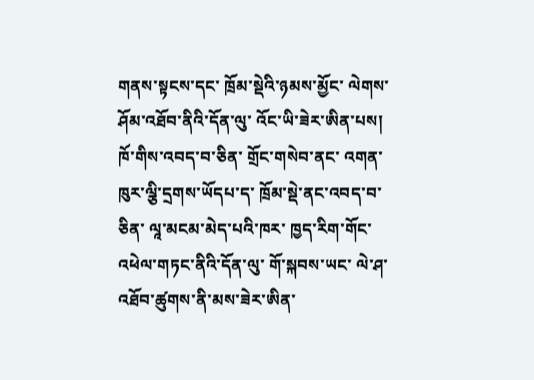གནས་སྟངས་དང་ ཁྲོམ་སྡེའི་ཉམས་མྱོང་ ལེགས་ཤོམ་འཐོབ་ནིའི་དོན་ལུ་ འོང་ཡི་ཟེར་ཨིན་པས།
ཁོ་གིས་འབད་བ་ཅིན་ གྲོང་གསེབ་ནང་ འགན་ཁུར་ལྕི་དྲགས་ཡོདཔ་ད་ ཁྲོམ་སྡེ་ནང་འབད་བ་ཅིན་ ལཱ་མངམ་མེད་པའི་ཁར་ ཁྱད་རིག་གོང་འཕེལ་གཏང་ནིའི་དོན་ལུ་ གོ་སྐབས་ཡང་ ལེ་ཤ་འཐོབ་ཚུགས་ནི་མས་ཟེར་ཨིན་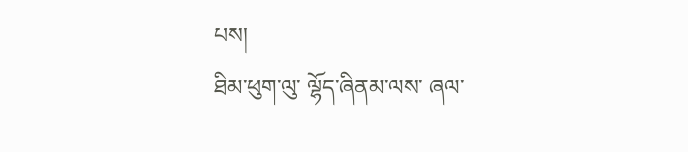པས།
ཐིམ་ཕུག་ལུ་ ལྷོད་ཞིནམ་ལས་ ཞལ་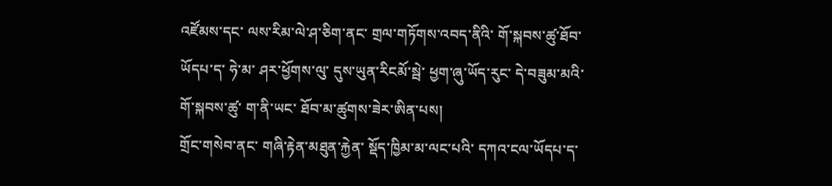འཛོམས་དང་ ལས་རིམ་ལེ་ཤ་ཅིག་ནང་ གྲལ་གཏོགས་འབད་ནིའི་ གོ་སྐབས་ཚུ་ཐོབ་ཡོདཔ་ད་ ཧེ་མ་ ཤར་ཕྱོགས་ལུ་ དུས་ཡུན་རིངམོ་སྦེ་ ཕྱག་ཞུ་ཡོད་རུང་ དེ་བཟུམ་མའི་ གོ་སྐབས་ཚུ་ ག་ནི་ཡང་ ཐོབ་མ་ཚུགས་ཟེར་ཨིན་པས།
གྲོང་གསེབ་ནང་ གཞི་རྟེན་མཐུན་རྐྱེན་ སྡོད་ཁྱིམ་མ་ལང་པའི་ དཀའ་ངལ་ཡོདཔ་ད་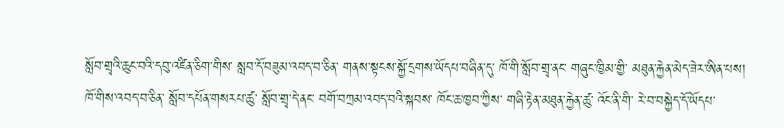སློབ་གྲྭའི་ཆུང་བའི་དབུ་འཛིན་ཅིག་གིས་ སླབ་དོ་བཟུམ་འབད་བ་ཅིན་ གནས་སྟངས་སྐྱོ་དྲགས་ཡོདཔ་བཞིན་དུ་ ཁོ་གི་སློབ་གྲྭ་ནང་ གཞུང་ཁྱིམ་གྱི་ མཐུན་རྐྱེན་མེད་ཟེར་ཨིན་པས།
ཁོ་གིས་འབད་བ་ཅིན་ སློབ་དཔོན་གསརཔ་ཚུ་ སློབ་གྲྭ་དེ་ནང་ བགོ་བཀྲམ་འབད་བའི་སྐབས་ ཁོང་ཆ་ཁྱབ་ཀྱིས་ གཞི་རྟེན་མཐུན་རྐྱེན་ཚུ་ འོང་ནི་གི་ རེ་བ་བསྐྱེད་དོ་ཡོདཔ་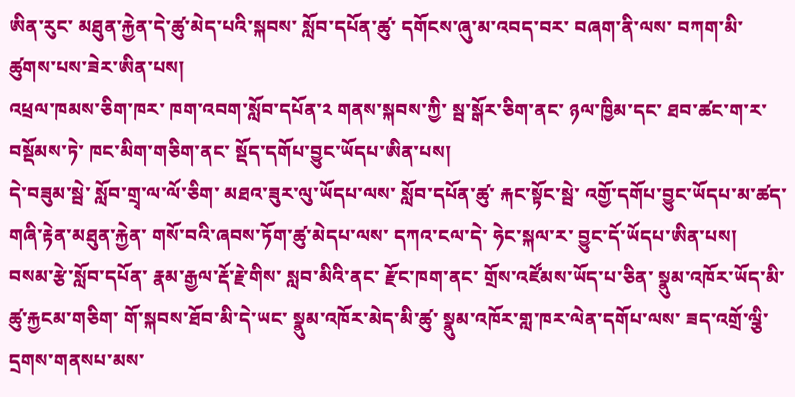ཨིན་རུང་ མཐུན་རྐྱེན་དེ་ཚུ་མེད་པའི་སྐབས་ སློབ་དཔོན་ཚུ་ དགོངས་ཞུ་མ་འབད་བར་ བཞག་ནི་ལས་ བཀག་མི་ཚུགས་པས་ཟེར་ཨིན་པས།
འཕྲལ་ཁམས་ཅིག་ཁར་ ཁག་འབག་སློབ་དཔོན་༢ གནས་སྐབས་ཀྱི་ སྦ་སྒོར་ཅིག་ནང་ ཉལ་ཁྱིམ་དང་ ཐབ་ཚང་ག་ར་ བསྡོམས་ཏེ་ ཁང་མིག་གཅིག་ནང་ སྡོད་དགོཔ་བྱུང་ཡོདཔ་ཨིན་པས།
དེ་བཟུམ་སྦེ་ སློབ་གྲྭ་ལ་ལོ་ཅིག་ མཐའ་ཟུར་ལུ་ཡོདཔ་ལས་ སློབ་དཔོན་ཚུ་ རྐང་སྟོང་སྦེ་ འགྱོ་དགོཔ་བྱུང་ཡོདཔ་མ་ཚད་ གཞི་རྟེན་མཐུན་རྐྱེན་ གསོ་བའི་ཞབས་ཏོག་ཚུ་མེདཔ་ལས་ དཀའ་ངལ་དེ་ ཧེང་སྐལ་ར་ བྱུང་དོ་ཡོདཔ་ཨིན་པས།
བསམ་རྩེ་སློབ་དཔོན་ རྣམ་རྒྱལ་རྡོ་རྗེ་གིས་ སླབ་མིའི་ནང་ རྫོང་ཁག་ནང་ གྲོས་འཛོམས་ཡོད་པ་ཅིན་ སྣུམ་འཁོར་ཡོད་མི་ཚུ་རྐྱངམ་གཅིག་ གོ་སྐབས་ཐོབ་མི་དེ་ཡང་ སྣུམ་འཁོར་མེད་མི་ཚུ་ སྣུམ་འཁོར་གླ་ཁར་ལེན་དགོཔ་ལས་ ཟད་འགྲོ་ལྕི་དྲགས་གནསཔ་མས་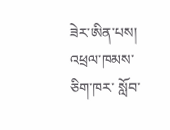ཟེར་ཨིན་པས།
འཕྲལ་ཁམས་ཅིག་ཁར་ སློབ་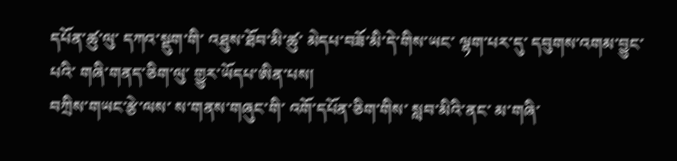དཔོན་ཚུ་ལུ་ དཀའ་སྡུག་གི་ འཐུས་ཐོབ་མི་ཚུ་ མེདཔ་བཟོ་མི་དེ་གིས་ཡང་ ལྷག་པར་དུ་ དབུགས་འགམ་བྱུང་པའི་ གཞི་གནད་ཅིག་ལུ་ གྱུར་ཡོདཔ་ཨིན་པས།
བཀྲིས་གཡང་རྩེ་ལས་ ས་གནས་གཞུང་གི་ འགོ་དཔོན་ཅིག་གིས་ སླབ་མིའི་ནང་ མ་གཞི་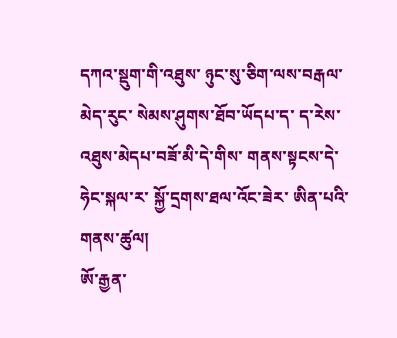དཀའ་སྡུག་གི་འཐུས་ ཉུང་སུ་ཅིག་ལས་བརྒལ་མེད་རུང་ སེམས་ཤུགས་ཐོབ་ཡོདཔ་ད་ ད་རེས་ འཐུས་མེདཔ་བཟོ་མི་དེ་གིས་ གནས་སྟངས་དེ་ ཧེང་སྐལ་ར་ སྐྱོ་དྲགས་ཐལ་འོང་ཟེར་ ཨིན་པའི་གནས་ཚུལ།
ཨོ་རྒྱན་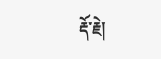རྡོ་རྗེ།